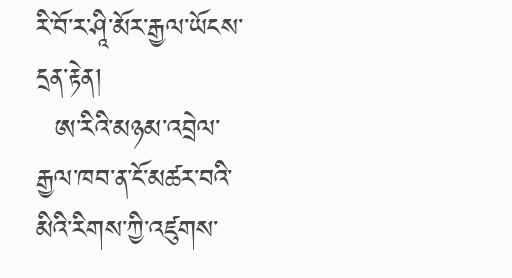རི་བོ་ར་ཤཱི་མོར་རྒྱལ་ཡོངས་དྲན་རྟེན།
  ཨ་རིའི་མཉམ་འབྲེལ་རྒྱལ་ཁབ་ན་ངོ་མཚར་བའི་མིའི་རིགས་ཀྱི་འཛུགས་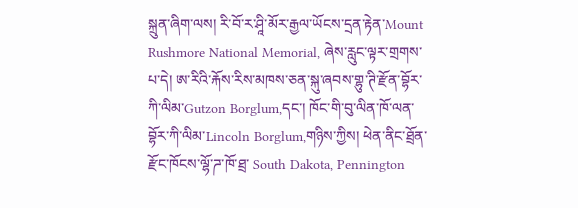སྐྲུན་ཞིག་ལས། རི་བོ་ར་ཤཱི་མོར་རྒྱལ་ཡོངས་དྲན་རྟེན་Mount Rushmore National Memorial, ཞེས་རླུང་ལྟར་གྲགས་པ་དེ། ཨ་རིའི་རྐོས་རིས་མཁས་ཅན་སྐུ་ཞབས་གྷུ་ཊི་རྫོན་བྷོར་ཀི་ལིམ་Gutzon Borglum,དང་། ཁོང་གི་བུ་ལིན་ཁོ་ལན་བྷོར་ཀི་ལིམ་Lincoln Borglum,གཉིས་ཀྱིས། ཕེན་ནིང་ཐྲོན་རྫོང་ཁོངས་ལྷོ་ཌ་ཁོ་ཐྲ་ South Dakota, Pennington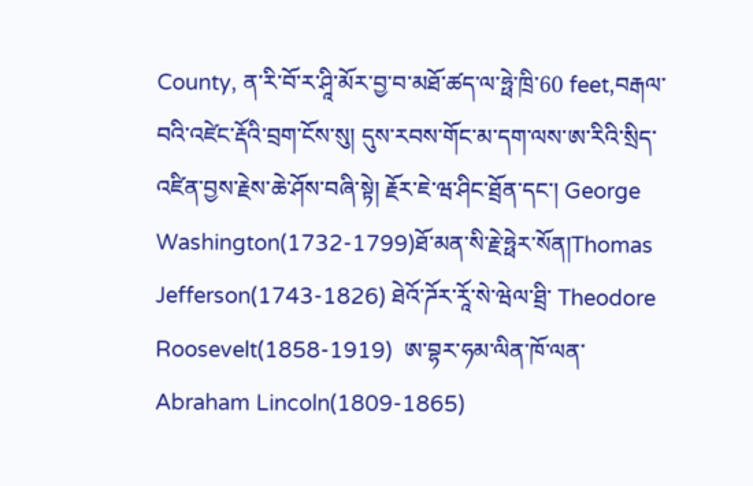County, ན་རི་བོ་ར་ཤཱི་མོར་བྱ་བ་མཐོ་ཚད་ལ་ཧྥེ་ཁྲི་60 feet,བརྒལ་བའི་འཛེང་རྡོའི་བྲག་ངོས་སུ། དུས་རབས་གོང་མ་དག་ལས་ཨ་རིའི་སྲིད་འཛིན་བྱས་རྗེས་ཆེ་ཤོས་བཞི་སྟེ། རྗོར་ཇེ་ཝ་ཤིང་ཐྲོན་དང་། George Washington(1732-1799)ཐོ་མན་སི་རྗེ་ཧྥེར་སོན།Thomas Jefferson(1743-1826) ཐེའོ་ཌོར་རཱོ་སེ་ཝེལ་ཐྲི་ Theodore Roosevelt(1858-1919)  ཨ་བྷར་ཧམ་ལིན་ཁོ་ལན་Abraham Lincoln(1809-1865)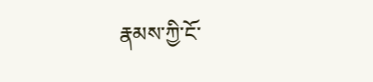རྣམས་ཀྱི་ངོ་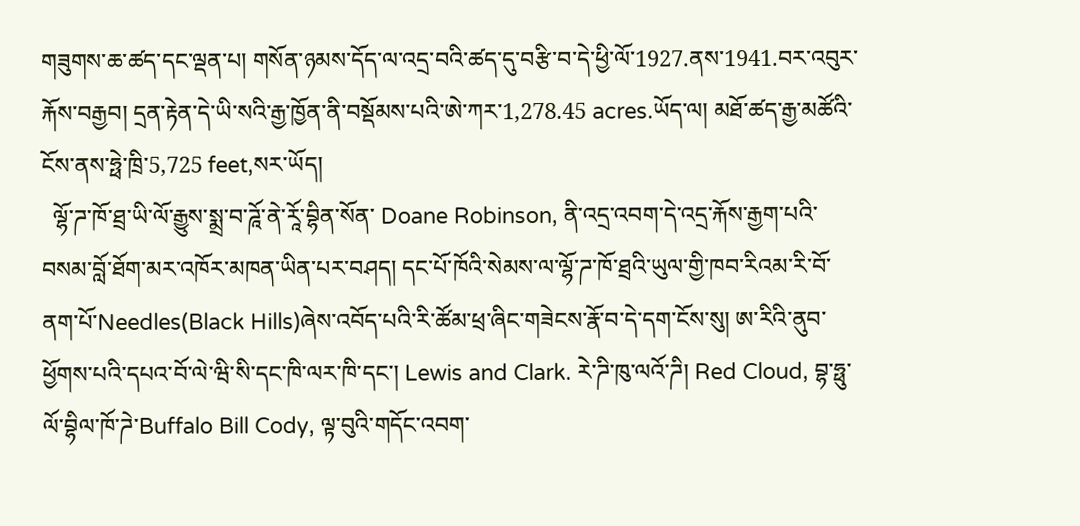གཟུགས་ཆ་ཚད་དང་ལྡན་པ། གསོན་ཉམས་དོད་ལ་འདྲ་བའི་ཚད་དུ་བརྩི་བ་དེ་ཕྱི་ལོ་1927.ནས་1941.བར་འབུར་རྐོས་བརྒྱབ། དྲན་རྟེན་དེ་ཡི་སའི་རྒྱ་ཁྱོན་ནི་བསྡོམས་པའི་ཨེ་ཀར་1,278.45 acres.ཡོད་ལ། མཐོ་ཚད་རྒྱ་མཚོའི་ངོས་ནས་ཧྥེ་ཁྲི་5,725 feet,སར་ཡོད།
  ལྷོ་ཌ་ཁོ་ཐྲ་ཡི་ལོ་རྒྱུས་སྨྲ་བ་ཌཱོ་ནེ་རཱོ་བྷིན་སོན་ Doane Robinson, ནི་འདྲ་འབག་དེ་འདྲ་རྐོས་རྒྱག་པའི་བསམ་བློ་ཐོག་མར་འཁོར་མཁན་ཡིན་པར་བཤད། དང་པོ་ཁོའི་སེམས་ལ་ལྷོ་ཌ་ཁོ་ཐྲའི་ཡུལ་གྱི་ཁབ་རིའམ་རི་བོ་ནག་པོ་Needles(Black Hills)ཞེས་འབོད་པའི་རི་ཚོམ་ཕྲ་ཞིང་གཟེངས་རྣོ་བ་དེ་དག་ངོས་སུ། ཨ་རིའི་ནུབ་ཕྱོགས་པའི་དཔའ་བོ་ལེ་ཝི་སི་དང་ཁི་ལར་ཁི་དང་། Lewis and Clark. རེ་ཌི་ཁུ་ལའོ་ཌི། Red Cloud, བྷ་ཧྥུ་ལོ་བྷིལ་ཁོ་ཌེ་Buffalo Bill Cody, ལྟ་བུའི་གདོང་འབག་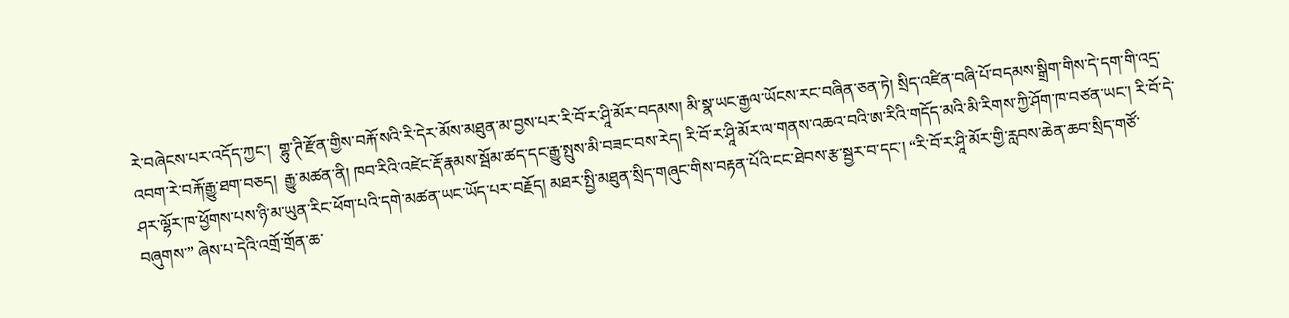རེ་བཞེངས་པར་འདོད་ཀྱང་།  གྷུ་ཊི་རྫོན་གྱིས་བརྐོ་སའི་རི་དེར་མོས་མཐུན་མ་བྱས་པར་རི་བོ་ར་ཤཱི་མོར་བདམས། མི་སྣ་ཡང་རྒྱལ་ཡོངས་རང་བཞིན་ཅན་ཏེ། སྲིད་འཛིན་བཞི་པོ་བདམས་སྒྲིག་གིས་དེ་དག་གི་འདྲ་འབག་རེ་བརྐོ་རྒྱུ་ཐག་བཅད།  རྒྱུ་མཚན་ནི། ཁབ་རིའི་འཛེང་རྡོ་རྣམས་སྦོམ་ཚད་དང་རྒྱུ་སྤུས་མི་བཟང་བས་རེད། རི་བོ་ར་ཤཱི་མོར་ལ་གནས་འཆའ་བའི་ཨ་རིའི་གདོད་མའི་མི་རིགས་ཀྱི་ཤོག་ཁ་བཙན་ཡང་། རི་བོ་དེ་ཤར་ལྷོར་ཁ་ཕྱོགས་པས་ཉི་མ་ཡུན་རིང་ཕོག་པའི་དགེ་མཚན་ཡང་ཡོད་པར་བརྗོད། མཐར་སྤྱི་མཐུན་སྲིད་གཞུང་གིས་བརྟན་པོའི་ངང་ཐེབས་རྩ་སྦྱར་བ་དང་། “རི་བོ་ར་ཤཱི་མོར་གྱི་རླབས་ཆེན་ཆབ་སྲིད་གཙོ་བཞུགས་” ཞེས་པ་དེའི་འགྲོ་གྲོན་ཆ་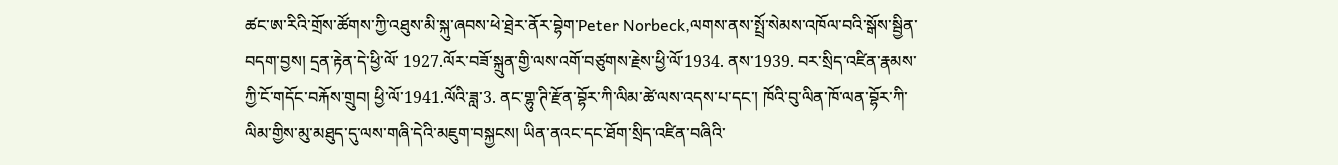ཚང་ཨ་རིའི་གྲོས་ཚོགས་ཀྱི་འཐུས་མི་སྐུ་ཞབས་ཕེ་ཐྲེར་ནོར་བྷེག་Peter Norbeck,ལགས་ནས་སྤྲོ་སེམས་འཁོལ་བའི་སྒོས་སྦྱིན་བདག་བྱས། དྲན་རྟེན་དེ་ཕྱི་ལོ་ 1927.ལོར་བཟོ་སྐྲུན་གྱི་ལས་འགོ་བཙུགས་རྗེས་ཕྱི་ལོ་1934. ནས་1939. བར་སྲིད་འཛིན་རྣམས་ཀྱི་ངོ་གདོང་བརྐོས་གྲུབ། ཕྱི་ལོ་1941.ལོའི་ཟླ་3. ནང་གྷུ་ཊི་རྫོན་བྷོར་ཀི་ལིམ་ཚེ་ལས་འདས་པ་དང་། ཁོའི་བུ་ལིན་ཁོ་ལན་བྷོར་ཀི་ལིམ་གྱིས་མུ་མཐུད་དུ་ལས་གཞི་དེའི་མཇུག་བསྐྱངས། ཡིན་ནའང་དང་ཐོག་སྲིད་འཛིན་བཞིའི་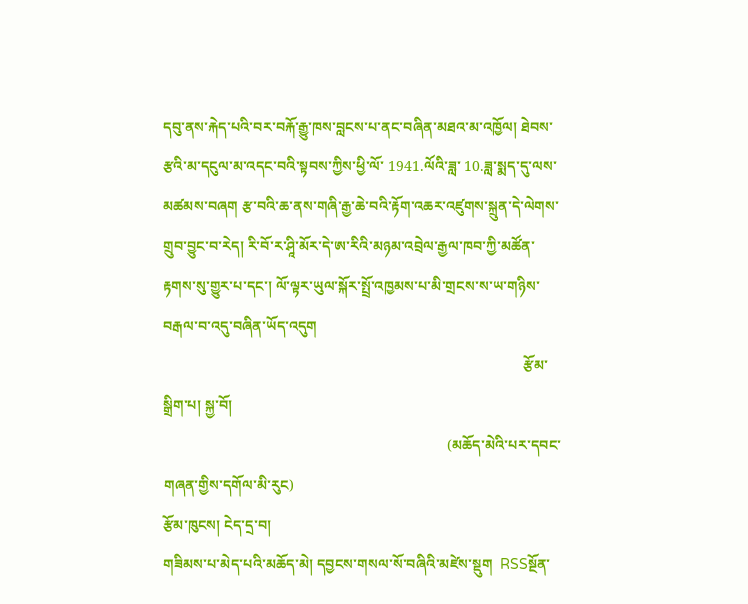དབུ་ནས་རྐེད་པའི་བར་བརྐོ་རྒྱུ་ཁས་བླངས་པ་ནང་བཞིན་མཐའ་མ་འཁྱོལ། ཐེབས་རྩའི་མ་དངུལ་མ་འདང་བའི་སྟབས་ཀྱིས་ཕྱི་ལོ་ 1941.ལོའི་ཟླ་ 10.ཟླ་སྨད་དུ་ལས་མཚམས་བཞག རྩ་བའི་ཆ་ནས་གཞི་རྒྱ་ཆེ་བའི་རྟོག་འཆར་འཛུགས་སྐྲུན་དེ་ལེགས་གྲུབ་བྱུང་བ་རེད། རི་བོ་ར་ཤཱི་མོར་དེ་ཨ་རིའི་མཉམ་འབྲེལ་རྒྱལ་ཁབ་ཀྱི་མཚོན་རྟགས་སུ་གྱུར་པ་དང་། ལོ་ལྟར་ཡུལ་སྐོར་སྤྲོ་འཁྱམས་པ་མི་གྲངས་ས་ཡ་གཉིས་བརྒལ་བ་འདུ་བཞིན་ཡོད་འདུག
                                                                                                   རྩོམ་སྒྲིག་པ། སྐྱ་བོ།
                                                                              (མཆོད་མེའི་པར་དབང་གཞན་གྱིས་དགོལ་མི་རུང)
རྩོམ་ཁུངས། ངེད་དྲ་བ།
གཟིམས་པ་མེད་པའི་མཆོད་མེ། དབྱངས་གསལ་སོ་བཞིའི་མཛེས་སྡུག  RSSསྔོན་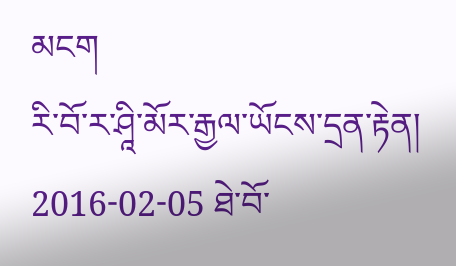མངག
རི་བོ་ར་ཤཱི་མོར་རྒྱལ་ཡོངས་དྲན་རྟེན།
2016-02-05 ཐེ་བོ་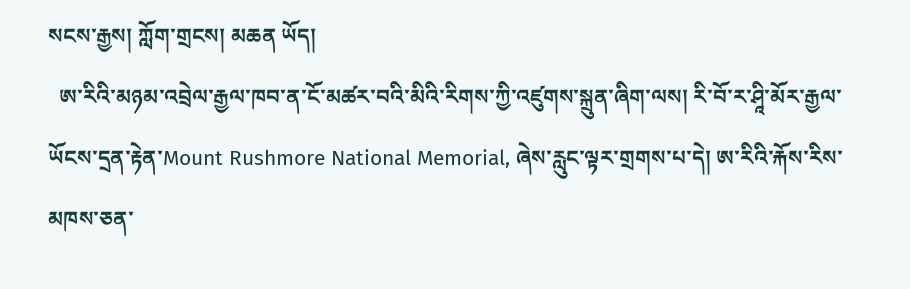སངས་རྒྱས། ཀློག་གྲངས། མཆན ཡོད།
  ཨ་རིའི་མཉམ་འབྲེལ་རྒྱལ་ཁབ་ན་ངོ་མཚར་བའི་མིའི་རིགས་ཀྱི་འཛུགས་སྐྲུན་ཞིག་ལས། རི་བོ་ར་ཤཱི་མོར་རྒྱལ་ཡོངས་དྲན་རྟེན་Mount Rushmore National Memorial, ཞེས་རླུང་ལྟར་གྲགས་པ་དེ། ཨ་རིའི་རྐོས་རིས་མཁས་ཅན་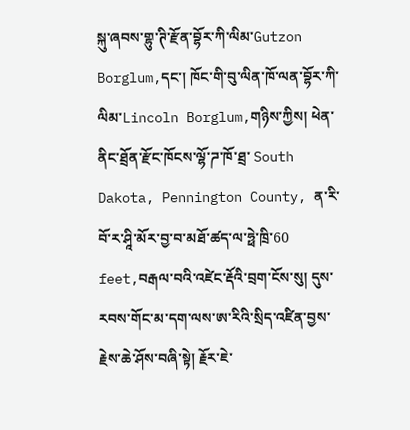སྐུ་ཞབས་གྷུ་ཊི་རྫོན་བྷོར་ཀི་ལིམ་Gutzon Borglum,དང་། ཁོང་གི་བུ་ལིན་ཁོ་ལན་བྷོར་ཀི་ལིམ་Lincoln Borglum,གཉིས་ཀྱིས། ཕེན་ནིང་ཐྲོན་རྫོང་ཁོངས་ལྷོ་ཌ་ཁོ་ཐྲ་ South Dakota, Pennington County, ན་རི་བོ་ར་ཤཱི་མོར་བྱ་བ་མཐོ་ཚད་ལ་ཧྥེ་ཁྲི་60 feet,བརྒལ་བའི་འཛེང་རྡོའི་བྲག་ངོས་སུ། དུས་རབས་གོང་མ་དག་ལས་ཨ་རིའི་སྲིད་འཛིན་བྱས་རྗེས་ཆེ་ཤོས་བཞི་སྟེ། རྗོར་ཇེ་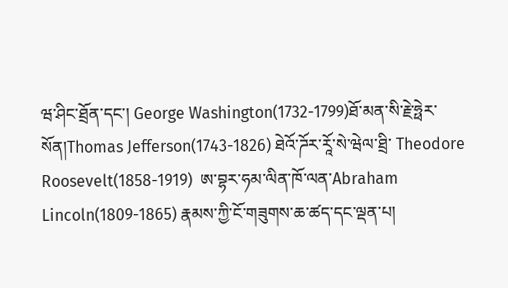ཝ་ཤིང་ཐྲོན་དང་། George Washington(1732-1799)ཐོ་མན་སི་རྗེ་ཧྥེར་སོན།Thomas Jefferson(1743-1826) ཐེའོ་ཌོར་རཱོ་སེ་ཝེལ་ཐྲི་ Theodore Roosevelt(1858-1919)  ཨ་བྷར་ཧམ་ལིན་ཁོ་ལན་Abraham Lincoln(1809-1865) རྣམས་ཀྱི་ངོ་གཟུགས་ཆ་ཚད་དང་ལྡན་པ།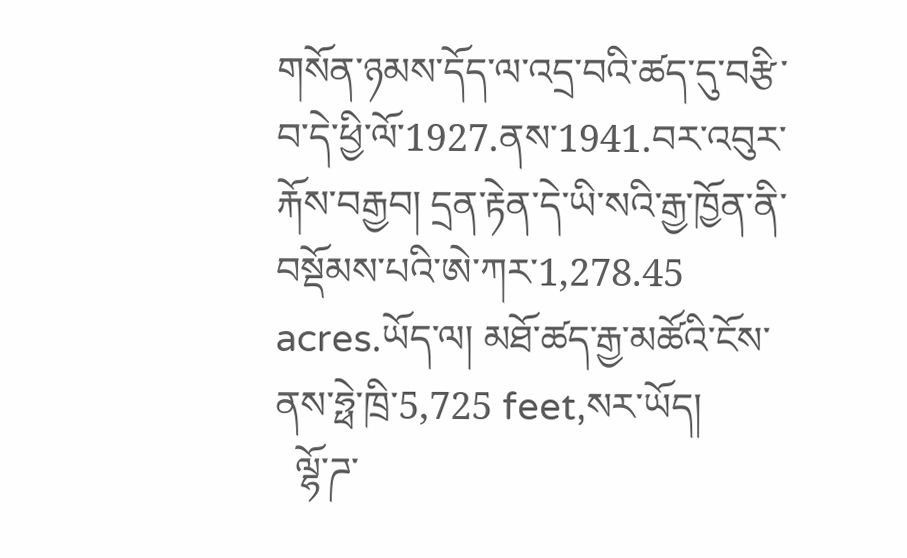གསོན་ཉམས་དོད་ལ་འདྲ་བའི་ཚད་དུ་བརྩི་བ་དེ་ཕྱི་ལོ་1927.ནས་1941.བར་འབུར་རྐོས་བརྒྱབ། དྲན་རྟེན་དེ་ཡི་སའི་རྒྱ་ཁྱོན་ནི་བསྡོམས་པའི་ཨེ་ཀར་1,278.45 acres.ཡོད་ལ། མཐོ་ཚད་རྒྱ་མཚོའི་ངོས་ནས་ཧྥེ་ཁྲི་5,725 feet,སར་ཡོད།
  ལྷོ་ཌ་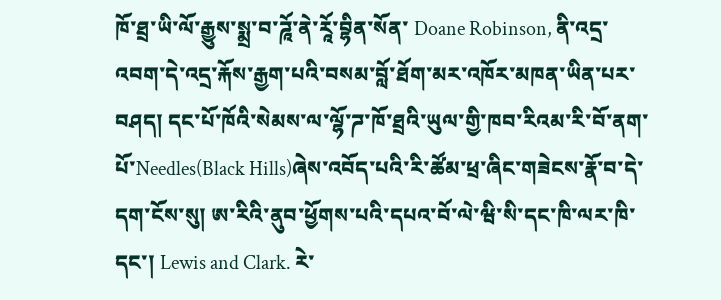ཁོ་ཐྲ་ཡི་ལོ་རྒྱུས་སྨྲ་བ་ཌཱོ་ནེ་རཱོ་བྷིན་སོན་ Doane Robinson, ནི་འདྲ་འབག་དེ་འདྲ་རྐོས་རྒྱག་པའི་བསམ་བློ་ཐོག་མར་འཁོར་མཁན་ཡིན་པར་བཤད། དང་པོ་ཁོའི་སེམས་ལ་ལྷོ་ཌ་ཁོ་ཐྲའི་ཡུལ་གྱི་ཁབ་རིའམ་རི་བོ་ནག་པོ་Needles(Black Hills)ཞེས་འབོད་པའི་རི་ཚོམ་ཕྲ་ཞིང་གཟེངས་རྣོ་བ་དེ་དག་ངོས་སུ། ཨ་རིའི་ནུབ་ཕྱོགས་པའི་དཔའ་བོ་ལེ་ཝི་སི་དང་ཁི་ལར་ཁི་དང་། Lewis and Clark. རེ་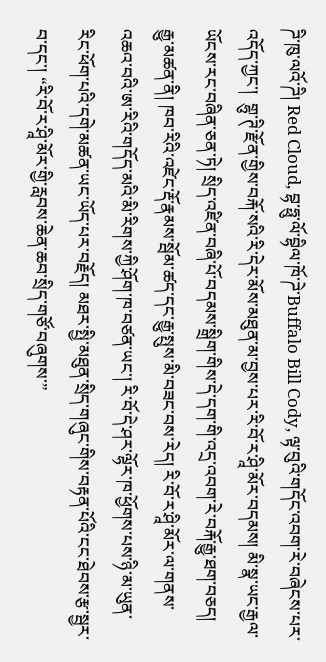ཌི་ཁུ་ལའོ་ཌི། Red Cloud, བྷ་ཧྥུ་ལོ་བྷིལ་ཁོ་ཌེ་Buffalo Bill Cody, ལྟ་བུའི་གདོང་འབག་རེ་བཞེངས་པར་འདོད་ཀྱང་།  གྷུ་ཊི་རྫོན་གྱིས་བརྐོ་སའི་རི་དེར་མོས་མཐུན་མ་བྱས་པར་རི་བོ་ར་ཤཱི་མོར་བདམས། མི་སྣ་ཡང་རྒྱལ་ཡོངས་རང་བཞིན་ཅན་ཏེ། སྲིད་འཛིན་བཞི་པོ་བདམས་སྒྲིག་གིས་དེ་དག་གི་འདྲ་འབག་རེ་བརྐོ་རྒྱུ་ཐག་བཅད།  རྒྱུ་མཚན་ནི། ཁབ་རིའི་འཛེང་རྡོ་རྣམས་སྦོམ་ཚད་དང་རྒྱུ་སྤུས་མི་བཟང་བས་རེད། རི་བོ་ར་ཤཱི་མོར་ལ་གནས་འཆའ་བའི་ཨ་རིའི་གདོད་མའི་མི་རིགས་ཀྱི་ཤོག་ཁ་བཙན་ཡང་། རི་བོ་དེ་ཤར་ལྷོར་ཁ་ཕྱོགས་པས་ཉི་མ་ཡུན་རིང་ཕོག་པའི་དགེ་མཚན་ཡང་ཡོད་པར་བརྗོད། མཐར་སྤྱི་མཐུན་སྲིད་གཞུང་གིས་བརྟན་པོའི་ངང་ཐེབས་རྩ་སྦྱར་བ་དང་། “རི་བོ་ར་ཤཱི་མོར་གྱི་རླབས་ཆེན་ཆབ་སྲིད་གཙོ་བཞུགས་”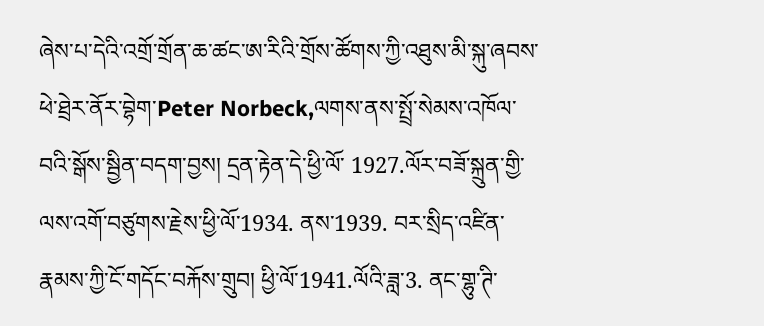ཞེས་པ་དེའི་འགྲོ་གྲོན་ཆ་ཚང་ཨ་རིའི་གྲོས་ཚོགས་ཀྱི་འཐུས་མི་སྐུ་ཞབས་ཕེ་ཐྲེར་ནོར་བྷེག་Peter Norbeck,ལགས་ནས་སྤྲོ་སེམས་འཁོལ་བའི་སྒོས་སྦྱིན་བདག་བྱས། དྲན་རྟེན་དེ་ཕྱི་ལོ་ 1927.ལོར་བཟོ་སྐྲུན་གྱི་ལས་འགོ་བཙུགས་རྗེས་ཕྱི་ལོ་1934. ནས་1939. བར་སྲིད་འཛིན་རྣམས་ཀྱི་ངོ་གདོང་བརྐོས་གྲུབ། ཕྱི་ལོ་1941.ལོའི་ཟླ་3. ནང་གྷུ་ཊི་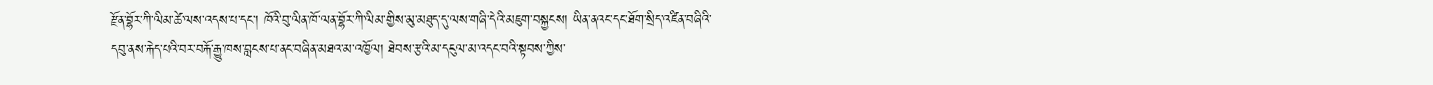རྫོན་བྷོར་ཀི་ལིམ་ཚེ་ལས་འདས་པ་དང་། ཁོའི་བུ་ལིན་ཁོ་ལན་བྷོར་ཀི་ལིམ་གྱིས་མུ་མཐུད་དུ་ལས་གཞི་དེའི་མཇུག་བསྐྱངས། ཡིན་ནའང་དང་ཐོག་སྲིད་འཛིན་བཞིའི་དབུ་ནས་རྐེད་པའི་བར་བརྐོ་རྒྱུ་ཁས་བླངས་པ་ནང་བཞིན་མཐའ་མ་འཁྱོལ། ཐེབས་རྩའི་མ་དངུལ་མ་འདང་བའི་སྟབས་ཀྱིས་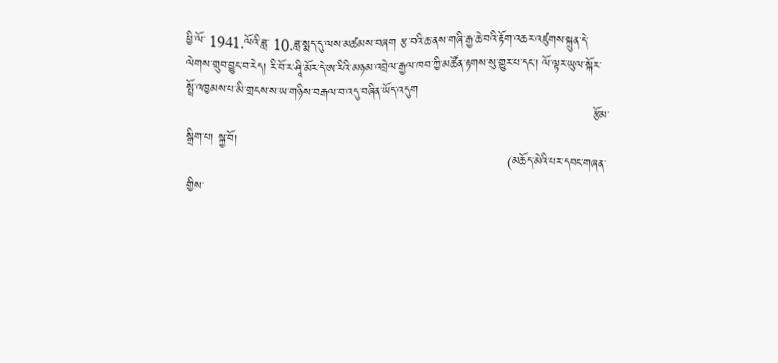ཕྱི་ལོ་ 1941.ལོའི་ཟླ་ 10.ཟླ་སྨད་དུ་ལས་མཚམས་བཞག རྩ་བའི་ཆ་ནས་གཞི་རྒྱ་ཆེ་བའི་རྟོག་འཆར་འཛུགས་སྐྲུན་དེ་ལེགས་གྲུབ་བྱུང་བ་རེད། རི་བོ་ར་ཤཱི་མོར་དེ་ཨ་རིའི་མཉམ་འབྲེལ་རྒྱལ་ཁབ་ཀྱི་མཚོན་རྟགས་སུ་གྱུར་པ་དང་། ལོ་ལྟར་ཡུལ་སྐོར་སྤྲོ་འཁྱམས་པ་མི་གྲངས་ས་ཡ་གཉིས་བརྒལ་བ་འདུ་བཞིན་ཡོད་འདུག
                                                                                                   རྩོམ་སྒྲིག་པ། སྐྱ་བོ།
                                                                              (མཆོད་མེའི་པར་དབང་གཞན་གྱིས་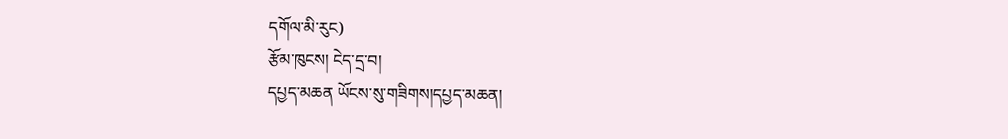དགོལ་མི་རུང)
རྩོམ་ཁུངས། ངེད་དྲ་བ།
དཔྱད་མཆན ཡོངས་སུ་གཟིགས།དཔྱད་མཆན།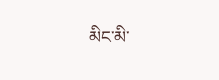མིང་མི་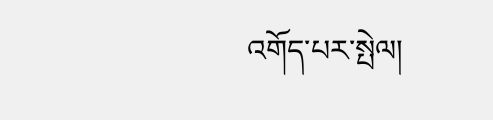འགོད་པར་སྤེལ།